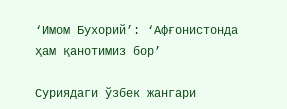‘Имом Бухорий’: ‘Афғонистонда ҳам қанотимиз бор’

Суриядаги ўзбек жангари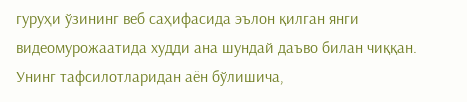гуруҳи ўзининг веб саҳифасида эълон қилган янги видеомурожаатида худди ана шундай даъво билан чиққан.
Унинг тафсилотларидан аён бўлишича,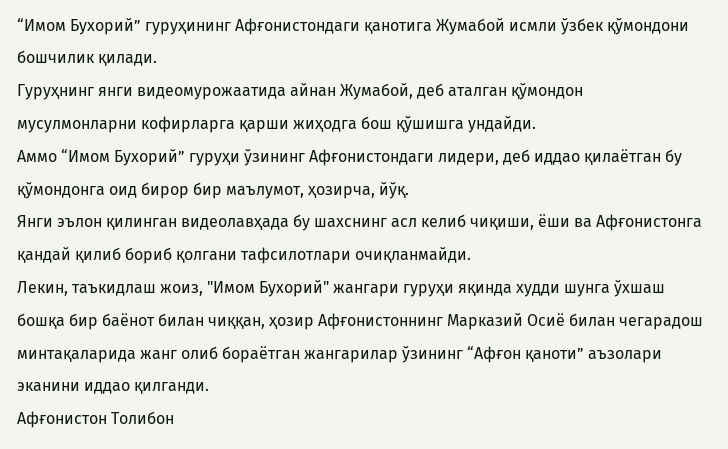“Имом Бухорий” гуруҳининг Афғонистондаги қанотига Жумабой исмли ўзбек қўмондони бошчилик қилади.
Гуруҳнинг янги видеомурожаатида айнан Жумабой, деб аталган қўмондон мусулмонларни кофирларга қарши жиҳодга бош қўшишга ундайди.
Аммо “Имом Бухорий” гуруҳи ўзининг Афғонистондаги лидери, деб иддао қилаётган бу қўмондонга оид бирор бир маълумот, ҳозирча, йўқ.
Янги эълон қилинган видеолавҳада бу шахснинг асл келиб чиқиши, ёши ва Афғонистонга қандай қилиб бориб қолгани тафсилотлари очиқланмайди.
Лекин, таъкидлаш жоиз, "Имом Бухорий" жангари гуруҳи яқинда худди шунга ўхшаш бошқа бир баёнот билан чиққан, ҳозир Афғонистоннинг Марказий Осиё билан чегарадош минтақаларида жанг олиб бораётган жангарилар ўзининг “Афғон қаноти” аъзолари эканини иддао қилганди.
Афғонистон Толибон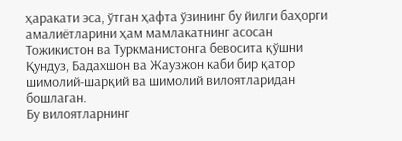ҳаракати эса, ўтган ҳафта ўзининг бу йилги баҳорги амалиётларини ҳам мамлакатнинг асосан Тожикистон ва Туркманистонга бевосита қўшни Қундуз, Бадахшон ва Жаузжон каби бир қатор шимолий-шарқий ва шимолий вилоятларидан бошлаган.
Бу вилоятларнинг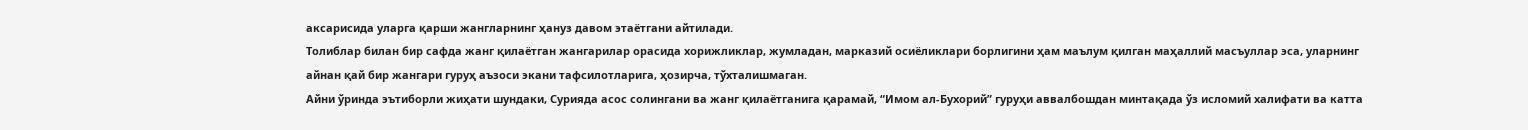аксарисида уларга қарши жангларнинг ҳануз давом этаётгани айтилади.
Толиблар билан бир сафда жанг қилаётган жангарилар орасида хорижликлар, жумладан, марказий осиёликлари борлигини ҳам маълум қилган маҳаллий масъуллар эса, уларнинг айнан қай бир жангари гуруҳ аъзоси экани тафсилотларига, ҳозирча, тўхталишмаган.
Айни ўринда эътиборли жиҳати шундаки, Сурияда асос солингани ва жанг қилаётганига қарамай, “Имом ал-Бухорий” гуруҳи аввалбошдан минтақада ўз исломий халифати ва катта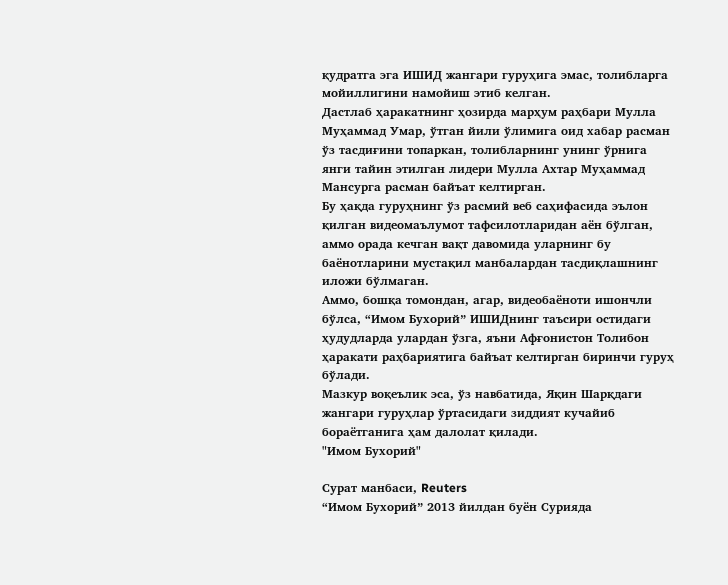қудратга эга ИШИД жангари гуруҳига эмас, толибларга мойиллигини намойиш этиб келган.
Дастлаб ҳаракатнинг ҳозирда марҳум раҳбари Мулла Муҳаммад Умар, ўтган йили ўлимига оид хабар расман ўз тасдиғини топаркан, толибларнинг унинг ўрнига янги тайин этилган лидери Мулла Ахтар Муҳаммад Мансурга расман байъат келтирган.
Бу ҳақда гуруҳнинг ўз расмий веб саҳифасида эълон қилган видеомаълумот тафсилотларидан аён бўлган, аммо орада кечган вақт давомида уларнинг бу баёнотларини мустақил манбалардан тасдиқлашнинг иложи бўлмаган.
Аммо, бошқа томондан, агар, видеобаёноти ишончли бўлса, “Имом Бухорий” ИШИДнинг таъсири остидаги ҳудудларда улардан ўзга, яъни Афғонистон Толибон ҳаракати раҳбариятига байъат келтирган биринчи гуруҳ бўлади.
Мазкур воқеълик эса, ўз навбатида, Яқин Шарқдаги жангари гуруҳлар ўртасидаги зиддият кучайиб бораётганига ҳам далолат қилади.
"Имом Бухорий"

Сурат манбаси, Reuters
“Имом Бухорий” 2013 йилдан буён Сурияда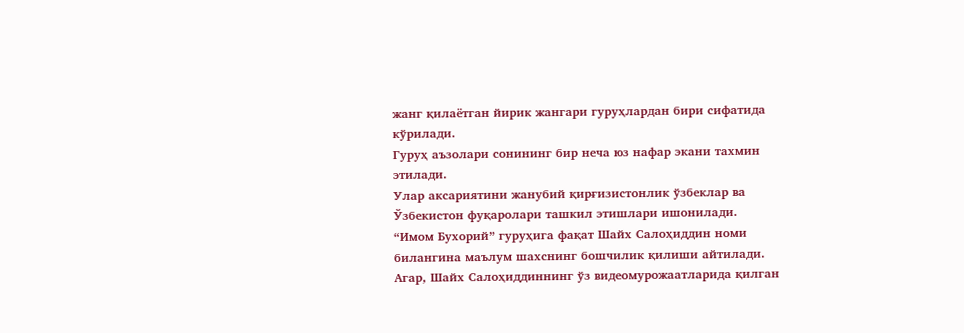жанг қилаётган йирик жангари гуруҳлардан бири сифатида кўрилади.
Гуруҳ аъзолари сонининг бир неча юз нафар экани тахмин этилади.
Улар аксариятини жанубий қирғизистонлик ўзбеклар ва Ўзбекистон фуқаролари ташкил этишлари ишонилади.
“Имом Бухорий” гуруҳига фақат Шайх Салоҳиддин номи билангина маълум шахснинг бошчилик қилиши айтилади.
Агар, Шайх Салоҳиддиннинг ўз видеомурожаатларида қилган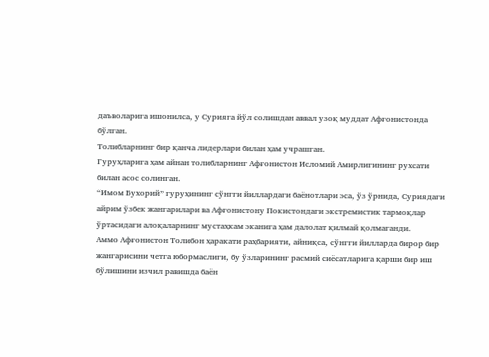даъволарига ишонилса, у Сурияга йўл солишдан аввал узоқ муддат Афғонистонда бўлган.
Толибларнинг бир қанча лидерлари билан ҳам учрашган.
Гуруҳларига ҳам айнан толибларнинг Афғонистон Исломий Амирлигининг рухсати билан асос солинган.
“Имом Бухорий” гуруҳининг сўнгги йиллардаги баёнотлари эса, ўз ўрнида, Суриядаги айрим ўзбек жангарилари ва Афғонистону Покистондаги экстремистик тармоқлар ўртасидаги алоқаларнинг мустаҳкам эканига ҳам далолат қилмай қолмаганди.
Аммо Афғонистон Толибон ҳаракати раҳбарияти, айниқса, сўнгги йилларда бирор бир жангарисини четга юбормаслиги, бу ўзларининг расмий сиёсатларига қарши бир иш бўлишини изчил равишда баён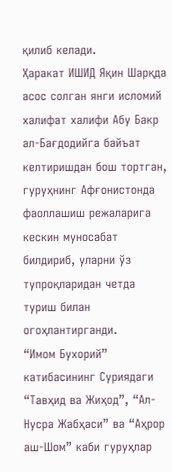қилиб келади.
Ҳаракат ИШИД Яқин Шарқда асос солган янги исломий халифат халифи Абу Бакр ал-Бағдодийга байъат келтиришдан бош тортган, гуруҳнинг Афғонистонда фаоллашиш режаларига кескин муносабат билдириб, уларни ўз тупроқларидан четда туриш билан огоҳлантирганди.
“Имом Бухорий” катибасининг Суриядаги “Тавҳид ва Жиҳод”, “Ал-Нусра Жабҳаси” ва “Аҳрор аш-Шом” каби гуруҳлар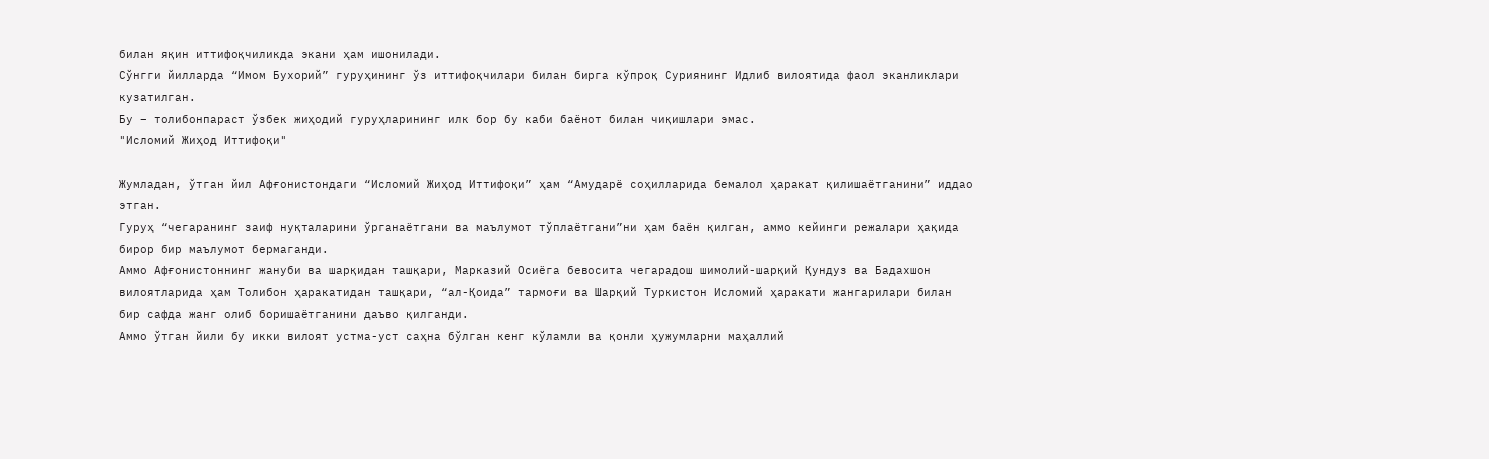билан яқин иттифоқчиликда экани ҳам ишонилади.
Сўнгги йилларда “Имом Бухорий” гуруҳининг ўз иттифоқчилари билан бирга кўпроқ Суриянинг Идлиб вилоятида фаол эканликлари кузатилган.
Бу – толибонпараст ўзбек жиҳодий гуруҳларининг илк бор бу каби баёнот билан чиқишлари эмас.
"Исломий Жиҳод Иттифоқи"

Жумладан, ўтган йил Афғонистондаги “Исломий Жиҳод Иттифоқи” ҳам “Амударё соҳилларида бемалол ҳаракат қилишаётганини” иддао этган.
Гуруҳ “чегаранинг заиф нуқталарини ўрганаётгани ва маълумот тўплаётгани”ни ҳам баён қилган, аммо кейинги режалари ҳақида бирор бир маълумот бермаганди.
Аммо Афғонистоннинг жануби ва шарқидан ташқари, Марказий Осиёга бевосита чегарадош шимолий-шарқий Қундуз ва Бадахшон вилоятларида ҳам Толибон ҳаракатидан ташқари, “ал-Қоида” тармоғи ва Шарқий Туркистон Исломий ҳаракати жангарилари билан бир сафда жанг олиб боришаётганини даъво қилганди.
Аммо ўтган йили бу икки вилоят устма-уст саҳна бўлган кенг кўламли ва қонли ҳужумларни маҳаллий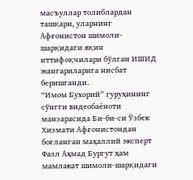масъуллар толиблардан ташқари, уларнинг Афғонистон шимоли-шарқидаги яқин иттифоқчилари бўлган ИШИД жангариларига нисбат беришганди.
“Имом Бухорий” гуруҳининг сўнгги видеобаёноти манзарасида Би-би-си Ўзбек Хизмати Афғонистондан боғланган маҳаллий эксперт Фазл Аҳмад Бургут ҳам мамлакат шимоли-шарқидаги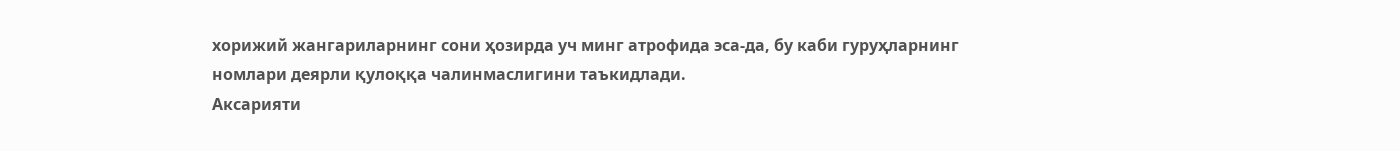хорижий жангариларнинг сони ҳозирда уч минг атрофида эса-да, бу каби гуруҳларнинг номлари деярли қулоққа чалинмаслигини таъкидлади.
Аксарияти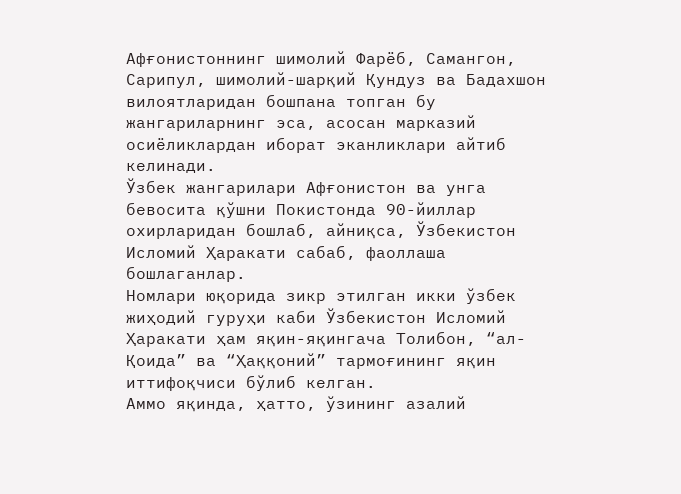Афғонистоннинг шимолий Фарёб, Самангон, Сарипул, шимолий-шарқий Қундуз ва Бадахшон вилоятларидан бошпана топган бу жангариларнинг эса, асосан марказий осиёликлардан иборат эканликлари айтиб келинади.
Ўзбек жангарилари Афғонистон ва унга бевосита қўшни Покистонда 90-йиллар охирларидан бошлаб, айниқса, Ўзбекистон Исломий Ҳаракати сабаб, фаоллаша бошлаганлар.
Номлари юқорида зикр этилган икки ўзбек жиҳодий гуруҳи каби Ўзбекистон Исломий Ҳаракати ҳам яқин-яқингача Толибон, “ал-Қоида” ва “Ҳаққоний” тармоғининг яқин иттифоқчиси бўлиб келган.
Аммо яқинда, ҳатто, ўзининг азалий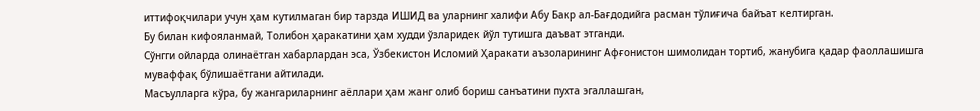иттифоқчилари учун ҳам кутилмаган бир тарзда ИШИД ва уларнинг халифи Абу Бакр ал-Бағдодийга расман тўлиғича байъат келтирган.
Бу билан кифояланмай, Толибон ҳаракатини ҳам худди ўзларидек йўл тутишга даъват этганди.
Сўнгги ойларда олинаётган хабарлардан эса, Ўзбекистон Исломий Ҳаракати аъзоларининг Афғонистон шимолидан тортиб, жанубига қадар фаоллашишга муваффақ бўлишаётгани айтилади.
Масъулларга кўра, бу жангариларнинг аёллари ҳам жанг олиб бориш санъатини пухта эгаллашган,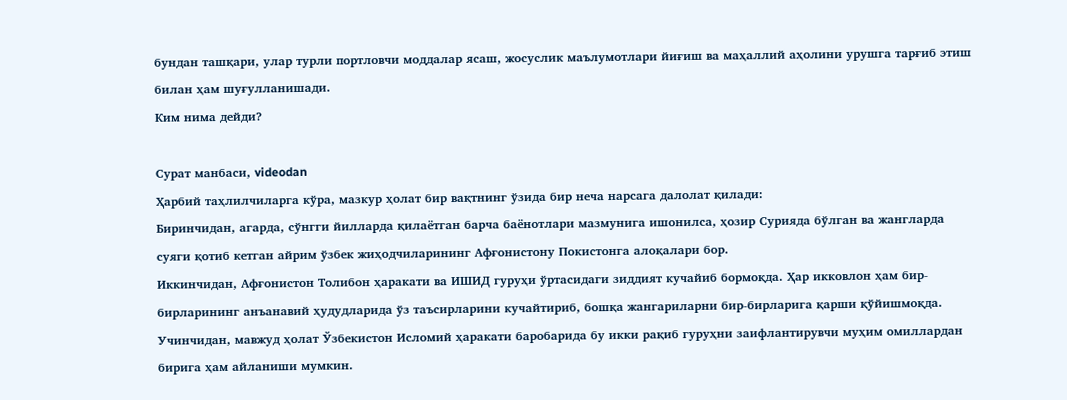бундан ташқари, улар турли портловчи моддалар ясаш, жосуслик маълумотлари йиғиш ва маҳаллий аҳолини урушга тарғиб этиш билан ҳам шуғулланишади.
Ким нима дейди?

Сурат манбаси, videodan
Ҳарбий таҳлилчиларга кўра, мазкур ҳолат бир вақтнинг ўзида бир неча нарсага далолат қилади:
Биринчидан, агарда, сўнгги йилларда қилаётган барча баёнотлари мазмунига ишонилса, ҳозир Сурияда бўлган ва жангларда суяги қотиб кетган айрим ўзбек жиҳодчиларининг Афғонистону Покистонга алоқалари бор.
Иккинчидан, Афғонистон Толибон ҳаракати ва ИШИД гуруҳи ўртасидаги зиддият кучайиб бормоқда. Ҳар икковлон ҳам бир-бирларининг анъанавий ҳудудларида ўз таъсирларини кучайтириб, бошқа жангариларни бир-бирларига қарши қўйишмоқда.
Учинчидан, мавжуд ҳолат Ўзбекистон Исломий ҳаракати баробарида бу икки рақиб гуруҳни заифлантирувчи муҳим омиллардан бирига ҳам айланиши мумкин.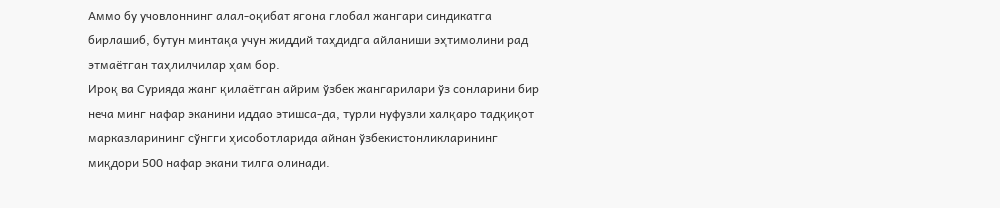Аммо бу учовлоннинг алал-оқибат ягона глобал жангари синдикатга бирлашиб, бутун минтақа учун жиддий таҳдидга айланиши эҳтимолини рад этмаётган таҳлилчилар ҳам бор.
Ироқ ва Сурияда жанг қилаётган айрим ўзбек жангарилари ўз сонларини бир неча минг нафар эканини иддао этишса-да, турли нуфузли халқаро тадқиқот марказларининг сўнгги ҳисоботларида айнан ўзбекистонликларининг миқдори 500 нафар экани тилга олинади.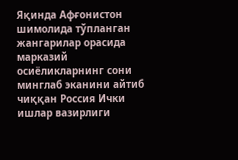Яқинда Афғонистон шимолида тўпланган жангарилар орасида марказий осиёликларнинг сони минглаб эканини айтиб чиққан Россия Ички ишлар вазирлиги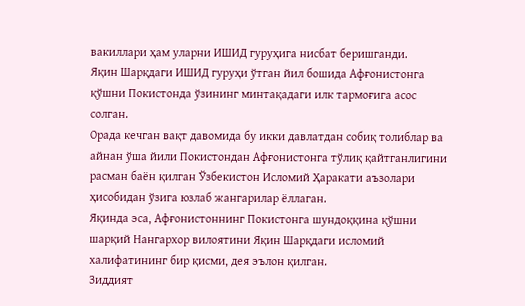вакиллари ҳам уларни ИШИД гуруҳига нисбат беришганди.
Яқин Шарқдаги ИШИД гуруҳи ўтган йил бошида Афғонистонга қўшни Покистонда ўзининг минтақадаги илк тармоғига асос солган.
Орада кечган вақт давомида бу икки давлатдан собиқ толиблар ва айнан ўша йили Покистондан Афғонистонга тўлиқ қайтганлигини расман баён қилган Ўзбекистон Исломий Ҳаракати аъзолари ҳисобидан ўзига юзлаб жангарилар ёллаган.
Яқинда эса, Афғонистоннинг Покистонга шундоққина қўшни шарқий Нангархор вилоятини Яқин Шарқдаги исломий халифатининг бир қисми, дея эълон қилган.
Зиддият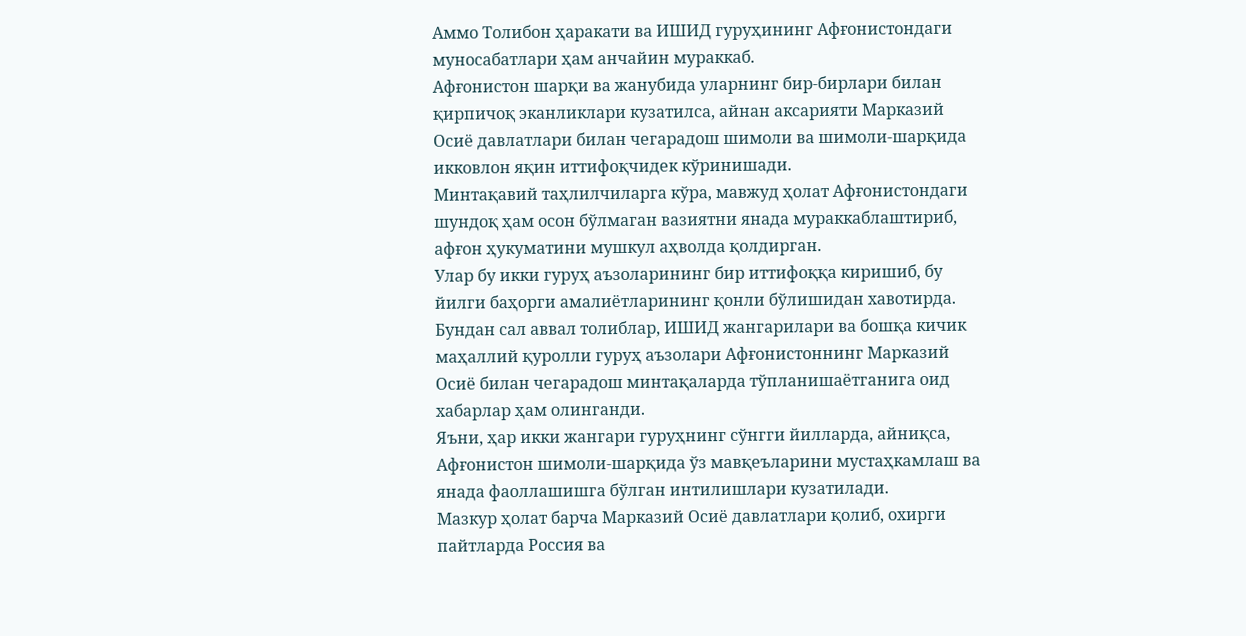Аммо Толибон ҳаракати ва ИШИД гуруҳининг Афғонистондаги муносабатлари ҳам анчайин мураккаб.
Афғонистон шарқи ва жанубида уларнинг бир-бирлари билан қирпичоқ эканликлари кузатилса, айнан аксарияти Марказий Осиё давлатлари билан чегарадош шимоли ва шимоли-шарқида икковлон яқин иттифоқчидек кўринишади.
Минтақавий таҳлилчиларга кўра, мавжуд ҳолат Афғонистондаги шундоқ ҳам осон бўлмаган вазиятни янада мураккаблаштириб, афғон ҳукуматини мушкул аҳволда қолдирган.
Улар бу икки гуруҳ аъзоларининг бир иттифоққа киришиб, бу йилги баҳорги амалиётларининг қонли бўлишидан хавотирда.
Бундан сал аввал толиблар, ИШИД жангарилари ва бошқа кичик маҳаллий қуролли гуруҳ аъзолари Афғонистоннинг Марказий Осиё билан чегарадош минтақаларда тўпланишаётганига оид хабарлар ҳам олинганди.
Яъни, ҳар икки жангари гуруҳнинг сўнгги йилларда, айниқса, Афғонистон шимоли-шарқида ўз мавқеъларини мустаҳкамлаш ва янада фаоллашишга бўлган интилишлари кузатилади.
Мазкур ҳолат барча Марказий Осиё давлатлари қолиб, охирги пайтларда Россия ва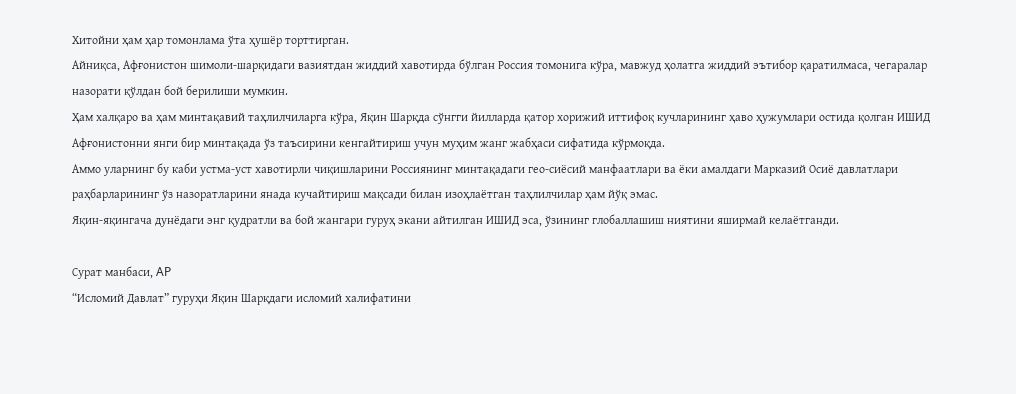Хитойни ҳам ҳар томонлама ўта ҳушёр торттирган.
Айниқса, Афғонистон шимоли-шарқидаги вазиятдан жиддий хавотирда бўлган Россия томонига кўра, мавжуд ҳолатга жиддий эътибор қаратилмаса, чегаралар назорати қўлдан бой берилиши мумкин.
Ҳам халқаро ва ҳам минтақавий таҳлилчиларга кўра, Яқин Шарқда сўнгги йилларда қатор хорижий иттифоқ кучларининг ҳаво ҳужумлари остида қолган ИШИД Афғонистонни янги бир минтақада ўз таъсирини кенгайтириш учун муҳим жанг жабҳаси сифатида кўрмоқда.
Аммо уларнинг бу каби устма-уст хавотирли чиқишларини Россиянинг минтақадаги гео-сиёсий манфаатлари ва ёки амалдаги Марказий Осиё давлатлари раҳбарларининг ўз назоратларини янада кучайтириш мақсади билан изоҳлаётган таҳлилчилар ҳам йўқ эмас.
Яқин-яқингача дунёдаги энг қудратли ва бой жангари гуруҳ экани айтилган ИШИД эса, ўзининг глобаллашиш ниятини яширмай келаётганди.

Сурат манбаси, AP
“Исломий Давлат” гуруҳи Яқин Шарқдаги исломий халифатини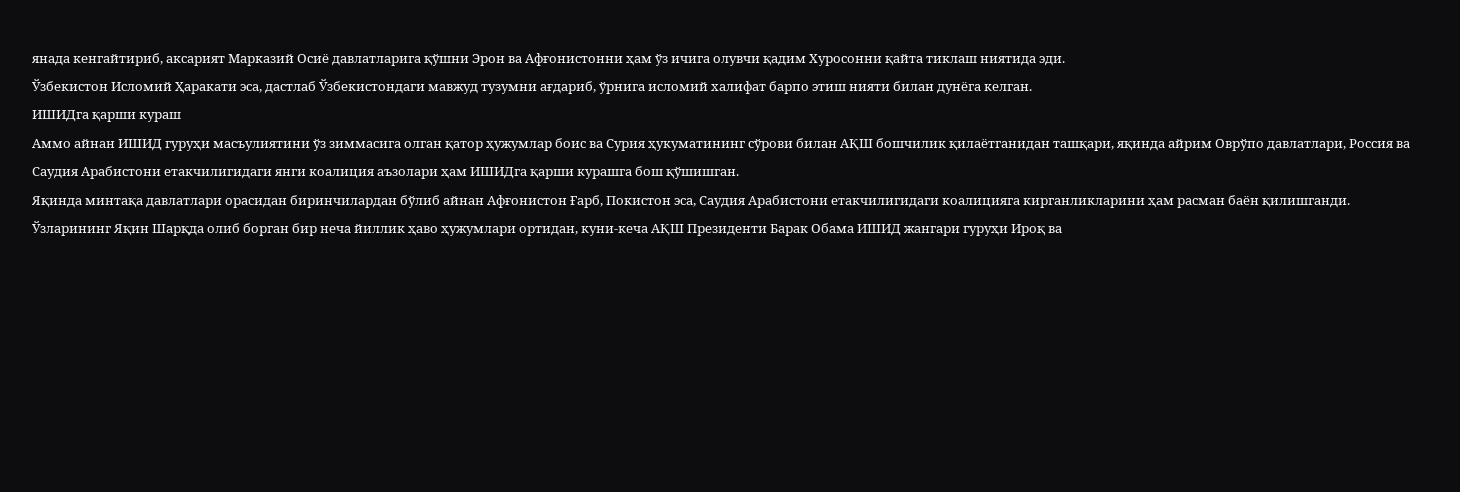янада кенгайтириб, аксарият Марказий Осиё давлатларига қўшни Эрон ва Афғонистонни ҳам ўз ичига олувчи қадим Хуросонни қайта тиклаш ниятида эди.
Ўзбекистон Исломий Ҳаракати эса, дастлаб Ўзбекистондаги мавжуд тузумни ағдариб, ўрнига исломий халифат барпо этиш нияти билан дунёга келган.
ИШИДга қарши кураш
Аммо айнан ИШИД гуруҳи масъулиятини ўз зиммасига олган қатор ҳужумлар боис ва Сурия ҳукуматининг сўрови билан АҚШ бошчилик қилаётганидан ташқари, яқинда айрим Оврўпо давлатлари, Россия ва Саудия Арабистони етакчилигидаги янги коалиция аъзолари ҳам ИШИДга қарши курашга бош қўшишган.
Яқинда минтақа давлатлари орасидан биринчилардан бўлиб айнан Афғонистон Ғарб, Покистон эса, Саудия Арабистони етакчилигидаги коалицияга кирганликларини ҳам расман баён қилишганди.
Ўзларининг Яқин Шарқда олиб борган бир неча йиллик ҳаво ҳужумлари ортидан, куни-кеча АҚШ Президенти Барак Обама ИШИД жангари гуруҳи Ироқ ва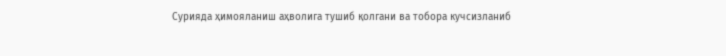Сурияда ҳимояланиш аҳволига тушиб қолгани ва тобора кучсизланиб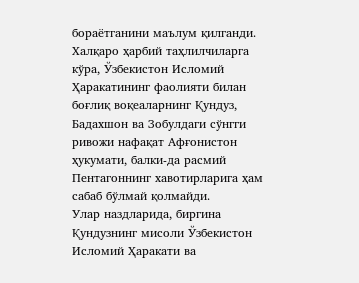бораётганини маълум қилганди.
Халқаро ҳарбий таҳлилчиларга кўра, Ўзбекистон Исломий Ҳаракатининг фаолияти билан боғлиқ воқеаларнинг Қундуз, Бадахшон ва Зобулдаги сўнгги ривожи нафақат Афғонистон ҳукумати, балки-да расмий Пентагоннинг хавотирларига ҳам сабаб бўлмай қолмайди.
Улар наздларида, биргина Қундузнинг мисоли Ўзбекистон Исломий Ҳаракати ва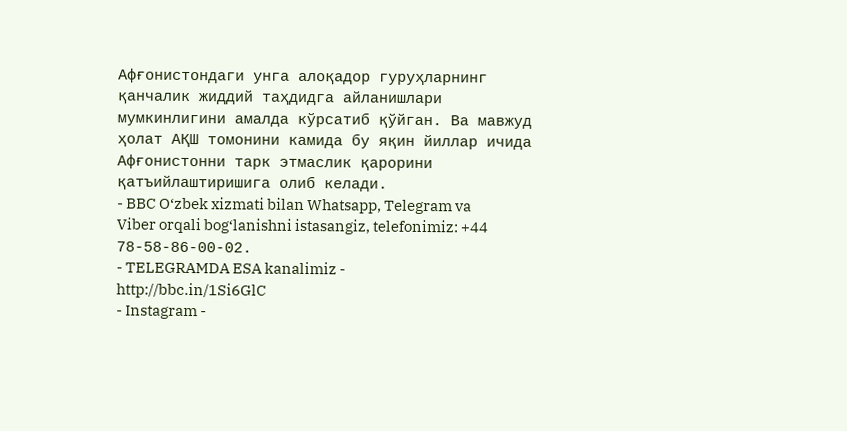Афғонистондаги унга алоқадор гуруҳларнинг қанчалик жиддий таҳдидга айланишлари мумкинлигини амалда кўрсатиб қўйган. Ва мавжуд ҳолат АҚШ томонини камида бу яқин йиллар ичида Афғонистонни тарк этмаслик қарорини қатъийлаштиришига олиб келади.
- BBC O‘zbek xizmati bilan Whatsapp, Telegram va Viber orqali bog‘lanishni istasangiz, telefonimiz: +44 78-58-86-00-02.
- TELEGRAMDA ESA kanalimiz - http://bbc.in/1Si6GlC
- Instagram -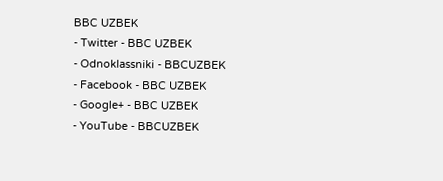BBC UZBEK
- Twitter - BBC UZBEK
- Odnoklassniki - BBCUZBEK
- Facebook - BBC UZBEK
- Google+ - BBC UZBEK
- YouTube - BBCUZBEK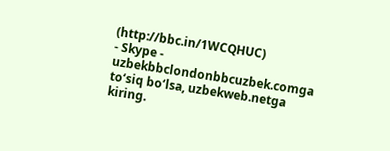(http://bbc.in/1WCQHUC)
- Skype - uzbekbbclondonbbcuzbek.comga to‘siq bo‘lsa, uzbekweb.netga kiring.